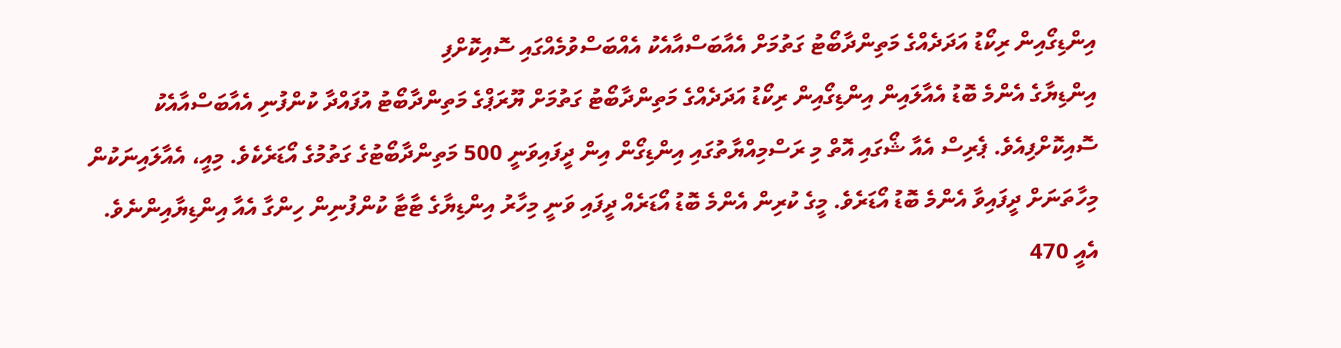އިންޑިގޯއިން ރިކޯޑު އަދަދެއްގެ މަތިންދާބޯޓު ގަތުމަށް އެއާބަސްއާއެކު އެއްބަސްވުމެއްގައި ސޮއިކޮށްފި
އިންޑިޔާގެ އެންމެ ބޮޑު އެއާލައިން އިންޑިގޯއިން ރިކޯޑު އަދަދެއްގެ މަތިންދާބޯޓު ގަތުމަށް ޔޫރަޕްގެ މަތިންދާބޯޓު އުފައްދާ ކުންފުނި އެއާބަސްއާއެކު ސޮއިކޮށްފިއެވެ. ޕެރިސް އެއާ ޝޯގައި އޮތް މި ރަސްމިއްޔާތުގައި އިންޑިގޯން އިން ދީފައިވަނީ 500 މަތިންދާބޯޓުގެ ގަތުމުގެ އޯޑަރެކެވެ. މިއީ، އެއާލައިނަކުން މިހާތަނަށް ދީފައިވާ އެންމެ ބޮޑު އޯޑަރެވެ. މީގެ ކުރިން އެންމެ ބޮޑު އޯޑަރެއް ދީފައި ވަނީ މިހާރު އިންޑިޔާގެ ޓާޓާ ކުންފުނިން ހިންގާ އެއާ އިންޑިޔާއިންނެވެ. އެއީ 470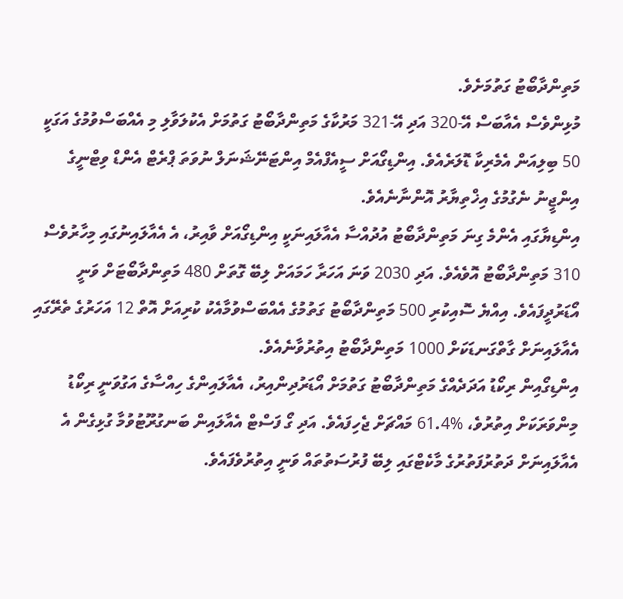މަތިންދާބޯޓު ގަތުމަށެވެ.
މުޅިންވެސް އެއާބަސް އޭ-320 އަދި އޭ-321 މަރުކާގެ މަތިންދާބޯޓު ގަތުމަށް އެކުލަވާލި މި އެއްބަސްވުމުގެ އަގަކީ 50 ބިލިއަން އެމެރިކާ ޑޮލަރެއެވެ. އިންޑިގޯއަށް ސީއެފްއެމް އިންޓަނޭޝަނަލް ނުވަތަ ޕްރެޓް އެންޑް ވިޓްނީގެ އިންޖީނު ނެގުމުގެ އިޚްތިޔާރު އޮންނާނެއެވެ.
އިންޑިޔާގައި އެންމެ ގިނަ މަތިންދާބޯޓު އުދުއްސާ އެއާލައިނަކީ އިންޑިގޯއަށް ވާއިރު، އެ އެއާލައިނުގައި މިހާރުވެސް 310 މަތިންދާބޯޓު އޮވެއެވެ. އަދި 2030 ވަނަ އަހަރާ ހަމައަށް ލިބޭ ގޮތަށް 480 މަތިންދާބޯޓަށް ވަނީ އޯޑަރުދީފައެވެ. އިއްޔެ ސޮއިކުރި 500 މަތިންދާބޯޓު ގަތުމުގެ އެއްބަސްވުމާއެކު ކުރިއަށް އޮތް 12 އަހަރުގެ ތެރޭގައި އެއާލައިނަށް ގާތްގަނޑަކަށް 1000 މަތިންދާބޯޓު އިތުރުވާނެއެވެ.
އިންޑިގޯއިން ރިކޯޑު އަދަދެއްގެ މަތިންދާބޯޓު ގަތުމަށް އޯޑަރުދިންއިރު، އެއާލައިންގެ ހިއްސާގެ އަގުވަނީ ރިކޯޑު މިންވަރަކަށް އިތުރުވެ، %61.4 މައްޗަށް ޖެހިފައެވެ. އަދި ގޯ ފަސްޓް އެއާލައިން ބަނގުރޫޓުވުމާ ގުޅިގެން އެ އެއާލައިނަށް ދަތުރުފަތުރުގެ މާކެޓްގައި ލިބޭ ފުރުސަތުތައް ވަނީ އިތުރުވެފައެވެ.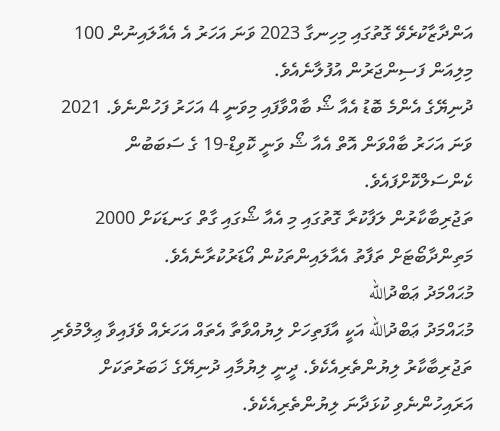އަންދާޒާކުރެވޭ ގޮތުގައި މިހިނގާ 2023 ވަނަ އަހަރު އެ އެއާލައިނުން 100 މިލިއަން ފަސިންޖަރުން އުފުލާނެއެވެ.
ދުނިޔޭގެ އެންމެ ބޮޑު އެއާ ޝޯ ބާއްވާފައި މިވަނީ 4 އަހަރު ފަހުންނެވެ. 2021 ވަނަ އަހަރު ބާއްވަން އޮތް އެއާ ޝޯ ވަނީ ކޮވިޑް-19 ގެ ސަބަބުން ކެންސަލްކޮށްފައެވެ.
ތަޖުރިބާކާރުން ލަފާކުރާ ގޮތުގައި މި އެއާ ޝޯގައި ގާތް ގަނޑަކަށް 2000 މަތިންދާބޯޓަށް ތަފާތު އެއާލައިންތަކުން އޯޑަރުކުރާނެއެވެ.
މުޙައްމަދު ޢަބްދުالله
މުޙައްމަދު ޢަބްދުالله އަކީ އާފަތިހަށް ލިޔުއްވާތާ އެތައް އަހަރެއް ވެފައިވާ ޢިލްމުވެރި ތަޖުރިބާކާރު ލިޔުންތެރިއެކެވެ. ދީނީ ލިޔުމާއި ދުނިޔޭގެ ޚަބަރުތަކަށް އަރައިހުންނެވި ކުޅަދާނަ ލިޔުންތެރިއެކެވެ.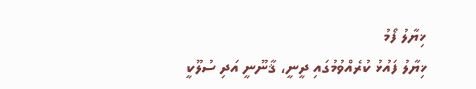ޚިޔާލު ފޯމު
ޚިޔާލު ފައުޅު ކުރެއްވުމުގައި ދީނީ، ޤާނޫނީ އަދި ސުލޫކީ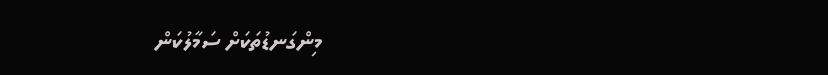މިންގަނޑުތަކަށް ސަމާލުކަން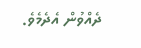ދެއްވުން އެދެމެވެ.